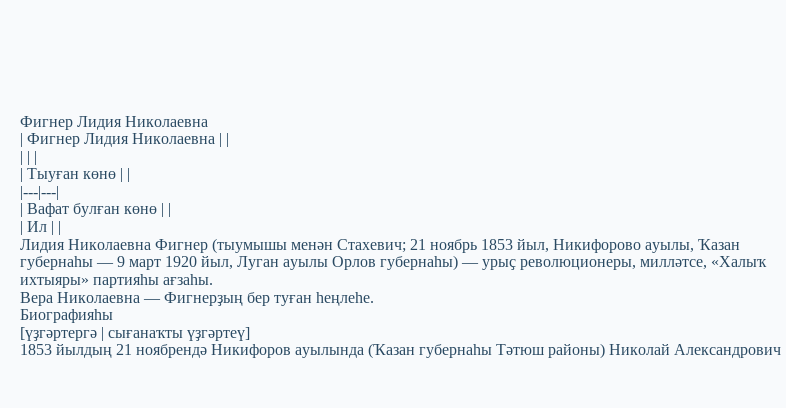Фигнер Лидия Николаевна
| Фигнер Лидия Николаевна | |
| | |
| Тыуған көнө | |
|---|---|
| Вафат булған көнө | |
| Ил | |
Лидия Николаевна Фигнер (тыумышы менән Стахевич; 21 ноябрь 1853 йыл, Никифорово ауылы, Ҡазан губернаһы — 9 март 1920 йыл, Луган ауылы Орлов губернаһы) — урыҫ революционеры, милләтсе, «Халыҡ ихтыяры» партияһы ағзаһы.
Вера Николаевна — Фигнерҙың бер туған һеңлеһе.
Биографияһы
[үҙгәртергә | сығанаҡты үҙгәртеү]
1853 йылдың 21 ноябрендә Никифоров ауылында (Ҡазан губернаһы Тәтюш районы) Николай Александрович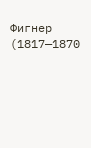Фигнер (1817—1870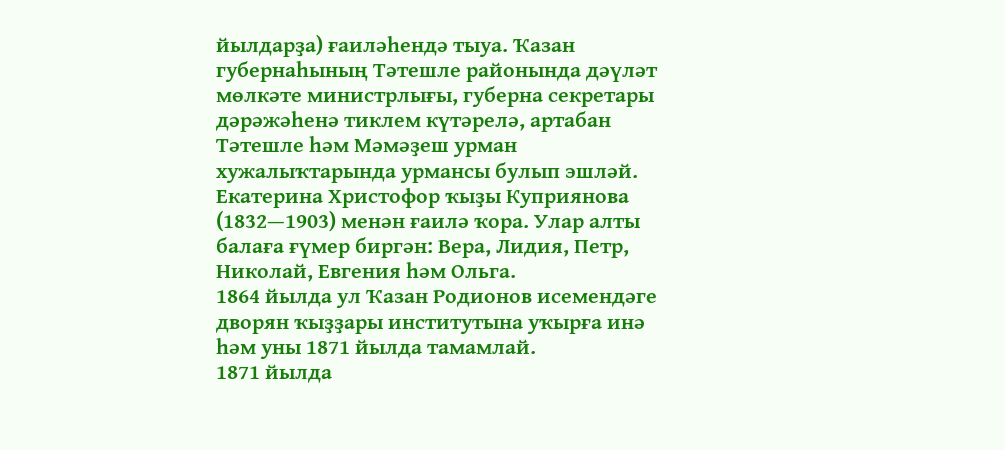йылдарҙа) ғаиләһендә тыуа. Ҡазан губернаһының Тәтешле районында дәүләт мөлкәте министрлығы, губерна секретары дәрәжәһенә тиклем күтәрелә, артабан Тәтешле һәм Мәмәҙеш урман хужалыҡтарында урмансы булып эшләй. Екатерина Христофор ҡыҙы Куприянова (1832—1903) менән ғаилә ҡора. Улар алты балаға ғүмер биргән: Вера, Лидия, Петр, Николай, Евгения һәм Ольга.
1864 йылда ул Ҡазан Родионов исемендәге дворян ҡыҙҙары институтына уҡырға инә һәм уны 1871 йылда тамамлай.
1871 йылда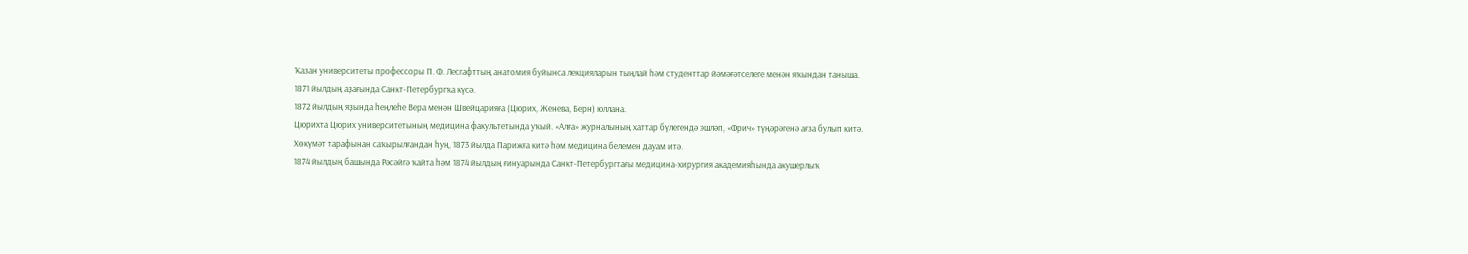Ҡазан университеты профессоры П. Ф. Лесгафттың анатомия буйынса лекцияларын тыңлай һәм студенттар йәмәғәтселеге менән яҡындан таныша.
1871 йылдың аҙағында Санкт-Петербургҡа күсә.
1872 йылдың яҙында һеңлеһе Вера менән Швейцарияға (Цюрих, Женева, Берн) юллана.
Цюрихта Цюрих университетының медицина факультетында уҡый. «Алға» журналының хаттар бүлегендә эшләп, «Фрич» түңәрәгенә ағза булып китә.
Хөкүмәт тарафынан саҡырылғандан һуң, 1873 йылда Парижға китә һәм медицина белемен дауам итә.
1874 йылдың башында Рәсәйгә ҡайта һәм 1874 йылдың ғинуарында Санкт-Петербургтағы медицина-хирургия академияһында акушерлыҡ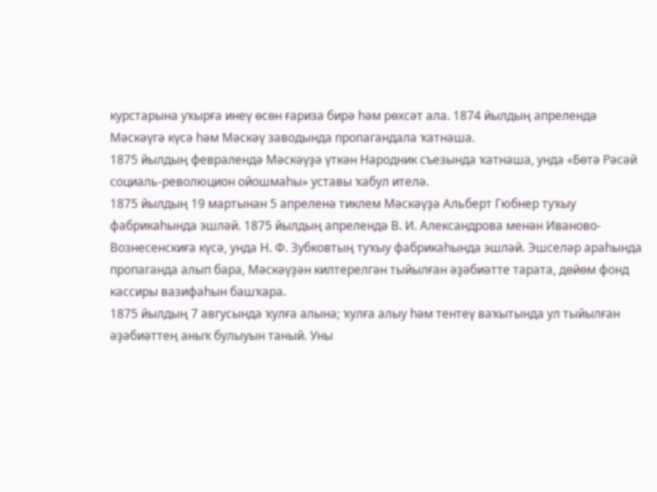курстарына уҡырға инеү өсөн ғариза бирә һәм рөхсәт ала. 1874 йылдың апрелендә Мәскәүгә күсә һәм Мәскәү заводында пропагандала ҡатнаша.
1875 йылдың февралендә Мәскәүҙә үткән Народник съезында ҡатнаша, унда «Бөтә Рәсәй социаль-революцион ойошмаһы» уставы ҡабул ителә.
1875 йылдың 19 мартынан 5 апреленә тиклем Мәскәүҙә Альберт Гюбнер туҡыу фабрикаһында эшләй. 1875 йылдың апрелендә В. И. Александрова менән Иваново-Вознесенскиға күсә, унда Н. Ф. Зубковтың туҡыу фабрикаһында эшләй. Эшселәр араһында пропаганда алып бара, Мәскәүҙән килтерелгән тыйылған әҙәбиәтте тарата, дөйөм фонд кассиры вазифаһын башҡара.
1875 йылдың 7 авгусында ҡулға алына; ҡулға алыу һәм тентеү ваҡытында ул тыйылған әҙәбиәттең аныҡ булыуын таный. Уны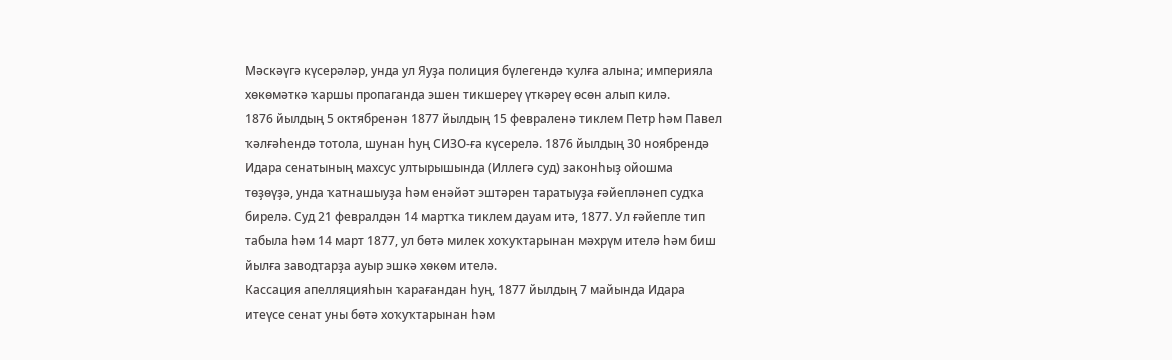Мәскәүгә күсерәләр, унда ул Яуҙа полиция бүлегендә ҡулға алына; империяла хөкөмәткә ҡаршы пропаганда эшен тикшереү үткәреү өсөн алып килә.
1876 йылдың 5 октябренән 1877 йылдың 15 февраленә тиклем Петр һәм Павел ҡәлғәһендә тотола, шунан һуң СИЗО-ға күсерелә. 1876 йылдың 30 ноябрендә Идара сенатының махсус ултырышында (Иллегә суд) законһыҙ ойошма төҙөүҙә, унда ҡатнашыуҙа һәм енәйәт эштәрен таратыуҙа ғәйепләнеп судҡа бирелә. Суд 21 февралдән 14 мартҡа тиклем дауам итә, 1877. Ул ғәйепле тип табыла һәм 14 март 1877, ул бөтә милек хоҡуҡтарынан мәхрүм ителә һәм биш йылға заводтарҙа ауыр эшкә хөкөм ителә.
Кассация апелляцияһын ҡарағандан һуң, 1877 йылдың 7 майында Идара итеүсе сенат уны бөтә хоҡуҡтарынан һәм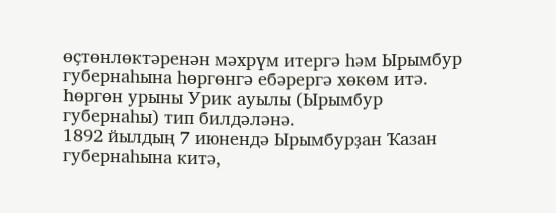өҫтөнлөктәренән мәхрүм итергә һәм Ырымбур губернаһына һөргөнгә ебәрергә хөкөм итә.
Һөргөн урыны Урик ауылы (Ырымбур губернаһы) тип билдәләнә.
1892 йылдың 7 июнендә Ырымбурҙан Ҡазан губернаһына китә,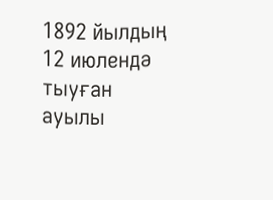1892 йылдың 12 июлендә тыуған ауылы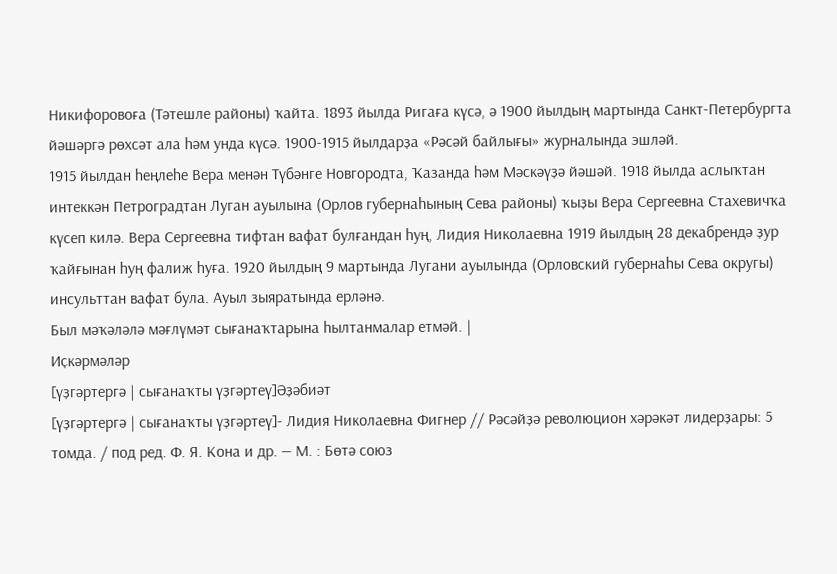Никифоровоға (Тәтешле районы) ҡайта. 1893 йылда Ригаға күсә, ә 1900 йылдың мартында Санкт-Петербургта йәшәргә рөхсәт ала һәм унда күсә. 1900-1915 йылдарҙа «Рәсәй байлығы» журналында эшләй.
1915 йылдан һеңлеһе Вера менән Түбәнге Новгородта, Ҡазанда һәм Мәскәүҙә йәшәй. 1918 йылда аслыҡтан интеккән Петроградтан Луган ауылына (Орлов губернаһының Сева районы) ҡыҙы Вера Сергеевна Стахевичҡа күсеп килә. Вера Сергеевна тифтан вафат булғандан һуң, Лидия Николаевна 1919 йылдың 28 декабрендә ҙур ҡайғынан һуң фалиж һуға. 1920 йылдың 9 мартында Лугани ауылында (Орловский губернаһы Сева округы) инсульттан вафат була. Ауыл зыяратында ерләнә.
Был мәҡәләлә мәғлүмәт сығанаҡтарына һылтанмалар етмәй. |
Иҫкәрмәләр
[үҙгәртергә | сығанаҡты үҙгәртеү]Әҙәбиәт
[үҙгәртергә | сығанаҡты үҙгәртеү]- Лидия Николаевна Фигнер // Рәсәйҙә революцион хәрәкәт лидерҙары: 5 томда. / под ред. Ф. Я. Кона и др. — М. : Бөтә союз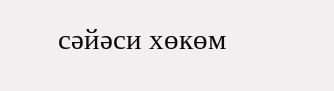сәйәси хөкөм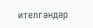ителгәндәр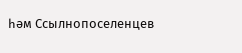һәм Ссылнопоселенцев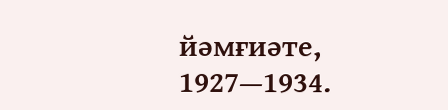йәмғиәте, 1927—1934.